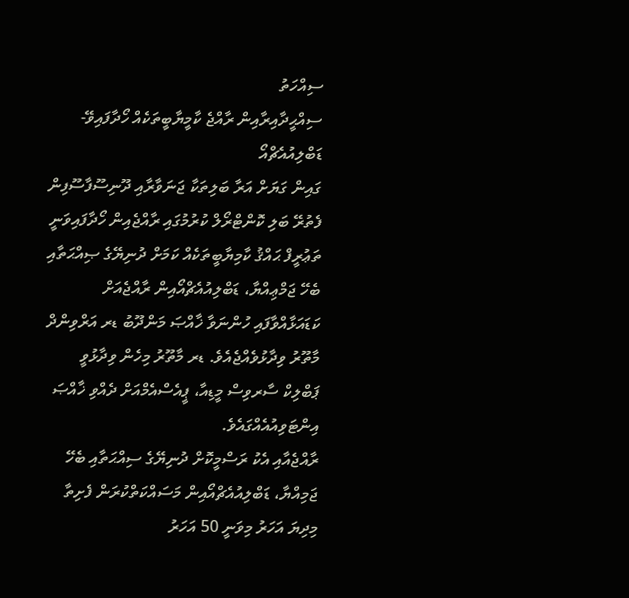ސިއްހަތު
ސިއްޙީދާއިރާއިން ރާއްޖެ ކާމީޔާބީތަކެއް ހޯދާފައިވޭ- ޑަބްލިއުއެޗްއޯ
ގައިން ގަޔަށް އަރާ ބަލިތަކާ ޖަނަވާރާއި ދޫނިސޫފާސޫފިން ފެތުރޭ ބަލި ކޮންޓްރޯލް ކުރުމުގައި ރާއްޖެއިން ހޯދާފައިވަނީ ތަޢުރީފް ޙައްޤު ކާމިޔާބީތަކެއް ކަމަށް ދުނިޔޭގެ ޞިއްޙަތާއި ބެހޭ ޖަމްޢިއްޔާ، ޑަބްލިއުއެޗްއޯއިން ރާއްޖެއަށް ކަޑައަޅާއްވާފައި ހުންނަވާ ޚާއްޞަ މަންދޫބު ޑރ އަރްވިންދް މާތޫރު ވިދާޅުވެއްޖެއެވެ. ޑރ މާތޫރު މިހެން ވިދާޅުވީ ޕަބްލިކް ސާރވިސް މީޑިއާ، ޕީއެސްއެމްއަށް ދެއްވި ޚާއްޞަ އިންޓަވިއުއެއްގައެވެ.
ރާއްޖެއާއި އެކު ރަސްމީކޮށް ދުނިޔޭގެ ސިއްޙަތާއި ބެހޭ ޖަމިއްޔާ، ޑަބްލިއުއެޗްއޯއިން މަސައްކަތްކުރަން ފެށިތާ މިދިޔަ އަހަރު މިވަނީ 50 އަހަރު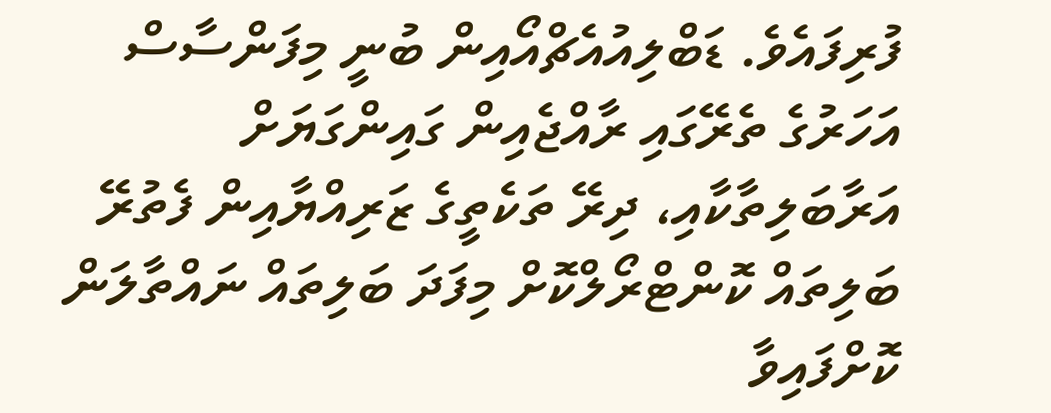ފުރިފައެވެ. ޑަބްލިއުއެޗްއޯއިން ބުނީ މިފަންސާސް އަހަރުގެ ތެރޭގައި ރާއްޖެއިން ގައިންގަޔަށް އަރާބަލިތާކާއި، ދިރޭ ތަކެތީގެ ޒަރިއްޔާއިން ފެތުރޭ ބަލިތައް ކޮންޓްރޯލްކޮށް މިފަދަ ބަލިތައް ނައްތާލަން ކޮށްފައިވާ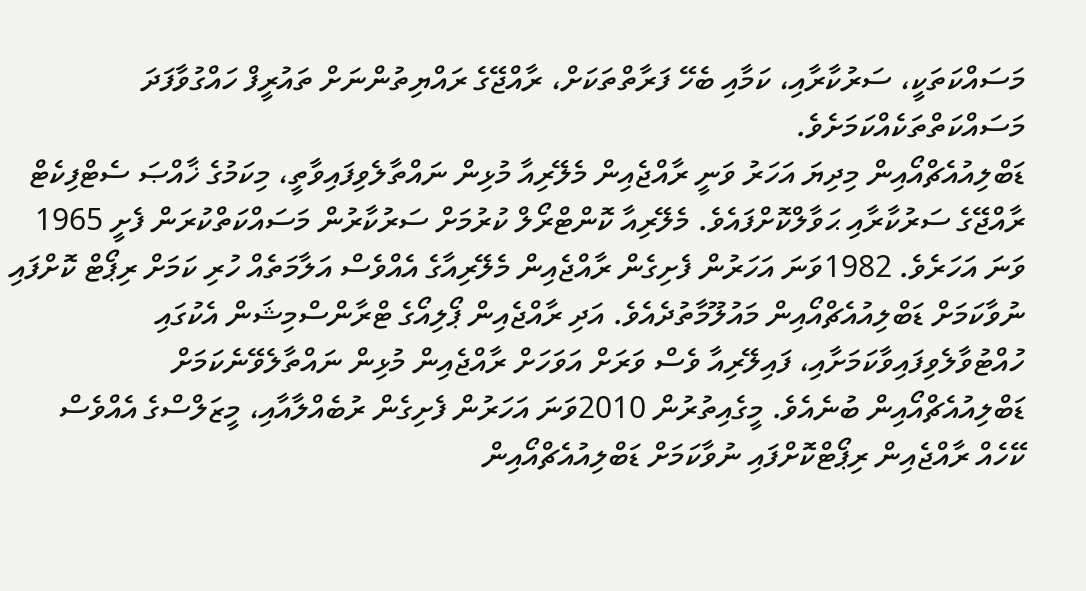މަސައްކަތަކީ، ސަރުކާރާއި، ކަމާއި ބެހޭ ފަރާތްތަކަށް، ރާއްޖޭގެ ރައްޔިތުންނަށް ތައުރީފް ހައްގުވާފަދަ މަސައްކަތްތަކެއްކަމަށެވެ.
ޑަބްލިއުއެޗްއޯއިން މިދިޔަ އަހަރު ވަނީ ރާއްޖެއިން މެލޭރިއާ މުޅިން ނައްތާލެވިފައިވާތީ، މިކަމުގެ ޚާއްޞަ ސެޓްފިކެޓް ރާއްޖޭގެ ސަރުކާރާއި ޙަވާލްކޮށްފައެވެ. މެލޭރިއާ ކޮންޓްރޯލް ކުރުމަށް ސަރުކާރުން މަސައްކަތްކުރަން ފެށީ 1965 ވަނަ އަހަރެވެ. 1982ވަނަ އަހަރުން ފެށިގެން ރާއްޖެއިން މެލޭރިއާގެ އެއްވެސް އަލާމަތެއް ހުރި ކަމަށް ރިޕޯޓް ކޮށްފައި ނުވާކަމަށް ޑަބްލިއުއެޗްއޯއިން މައުލޫމާތުދެއެވެ. އަދި ރާއްޖެއިން ޕޯލިއޯގެ ޓްރާންސްމިޝަން އެކުގައި ހުއްޓުވާލެވިފައިވާކަމަށާއި، ފައިލޭރިއާ ވެސް ވަރަށް އަވަހަށް ރާއްޖެއިން މުޅިން ނައްތާލެވޭނެކަމަށް ޑަބްލިއުއެޗްއޯއިން ބުނެއެވެ. މީގެއިތުރުން 2010ވަނަ އަހަރުން ފެށިގެން ރުބެއްލާއާއި، މީޒަލްސްގެ އެއްވެސް ކޭހެއް ރާއްޖެއިން ރިޕޯޓްކޮށްފައި ނުވާކަމަށް ޑަބްލިއުއެޗްއޯއިން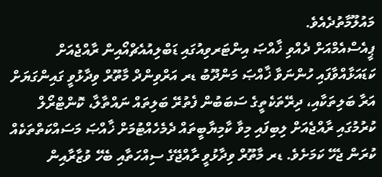މައުލޫމާތުދެއެވެ.
ޕީއެސްއެމްއަށް ދެއްވި ޚާއްޞަ އިންޓަރވިއުގައި ޑަބްލިއުއެޗްއޯއިން ރާއްޖެއަށް ކަޑައަޅާއްވާފައި ހުންނަވާ ޚާއްޞަ މަންދޫބު ޑރ އަރްވިންދް މާތޫރް ވިދާޅުވީ ގައިންގަޔަށް އަރާ ބަލިތަކާއި، ދިރޭތަކެތީގެ ސަބަބުން ފެތުރޭ ބަލިތައް ނައްތާލާ، ކޮންޓްރޯލް ކުރުމުގައި ރާއްޖެއަށް ލިބިފައި މިވާ ކާމިޔާބީތައް ދެމެހެއްޓުމަށް ޚާއްޞަ މަސައްކަތްތަކެއް ކުރަން ޖެހޭ ކަމަށެވެ. ޑރ މާތޫރް ވިދާޅުވީ ރާއްޖޭގެ ސިއްހަތާއި ބެހޭ ވުޒާރާއިން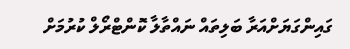ގައިންގަޔަށްއަރާ ބަލިތައް ނައްތާލާ ކޮންޓްރޯލް ކުރުމަށް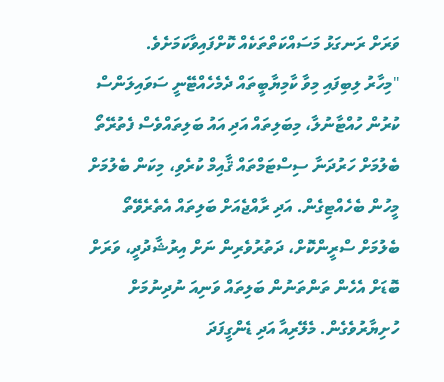ވަރަށް ރަނގަޅު މަސައްކަތްތަކެއް ކޮށްފައިވާކަމަށެވެ.
"މިހާރު ލިބިފައި މިވާ ކާމިޔާބީތައް ދެމެހެއްޓޭނީ ސަވައިލަންސް ކުރުން ހުއްޓާނުލާ، މިބަލިތައް އަދި އައު ބަލިތައްވެސް ފެތުރޭތޯ ބެލުމަށް ހަރުދަނާ ސިސްޓަމްތައް ޤާއިމް ކުރެވި، މިކަން ބެލުމަށް މީހުން ބެހެއްޓިގެން. އަދި ރާއްޖެއަށް ބަލިތައް އެތެރެވޭތޯ ބެލުމަށް ސްރީންކޮށް، ދަތުރުވެރިން ނަށް އިރުޝާދުދީ، ވަރަށް ބޮޑަށް އެހެން ތަންތަނުން ބަލިތައް ވަނިއަ ނުދިނުމަށް ހުށިޔާރުވެގެން. މެލޭރިއާ އަދި ޑެންގީފަދަ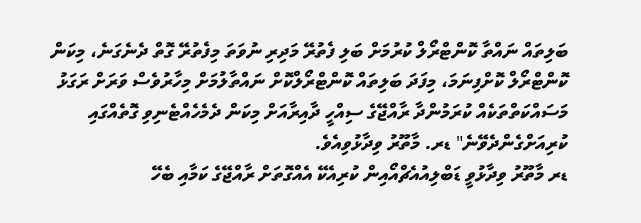ބަލިތައް ނައްތާ ކޮންޓްރޯލް ކުރުމަށް ބަލި ފެތުރޭ މަދިރި ނުވަތަ މިފެތުރޭ ގޮތް ދެނެގަނެ، މިކަން ކޮންޓްރޯލް ކޮށްފިނަމަ، މިފަދަ ބަލިތައް ކޮންޓްރޯލްކޮށް ނައްތާލުމަށް މިހާރުވެސް ވަރަށް ރަގަޅު މަސައްކަތްތަކެއް ކުރަމުންދާ ރާއްޖޭގެ ސިއްހީ ދާއިރާއަށް މިކަން ދެމެހެއްޓެނިވި ގޮތެއްގައި ކުރިއަށްގެންދެވޭނެ" ޑރ. މާތޫރު ވިދާޅުވިއެވެ.
ޑރ މާތޫރު ވިދާޅުވީ ޑަބްލިއުއެޗްއޯއިން ކުރިއެކޭ އެއްގޮތަށް ރާއްޖޭގެ ކަމާއި ބެހޭ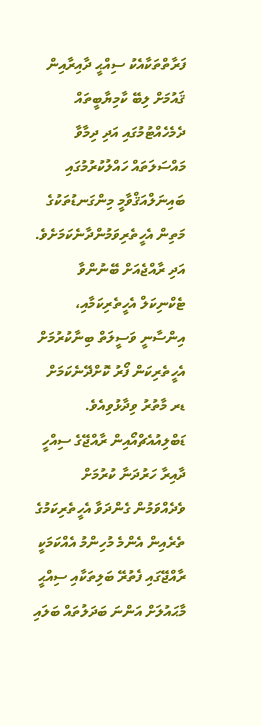ފަރާތްތަކާއެކު ސިއްޙީ ދާއިރާއިން ޤައުމަށް ލިބޭ ކާމިޔާބީތައް ދެމެހެއްޓުމުގައި އަދި ދިމާވާ މައްސަލަތައް ހައްލުކުރުމުގައި ބައިނަލްއަޤްވާމީ މިންގަނޑުތަކުގެ މަތިން އެހީތެރިވަމުންދާނެކަމަށެވެ.
އަދި ރާއްޖެއަށް ބޭނުންވާ ޓެކްނިކަލް އެހީތެރިކަމާއި، އިންސާނީ ވަސީލަތް ބިނާކުރުމަށް އެހީތެރިކަން ފޯރު ކޮށްދޭނެކަމަށް ޑރ މާތުރު ވިދާޅުވިއެވެ.
ޑަބްލިއުއެޗްއޯއިން ރާއްޖޭގެ ސިއްހީ ދާއިރާ ހަރުދަނާ ކުރުމަށް ވެދެއްވަމުން ގެންދަވާ އެހީތެރިކަމުގެ ތެރެއިން އެންމެ މުހިންމު އެއްކަމަކީ ރާއްޖޭގައި ފެތުރޭ ބަލިތަކާއި ސިއްޙީ މާޙައުލަށް އަންނަ ބަދަލުތައް ބަލައި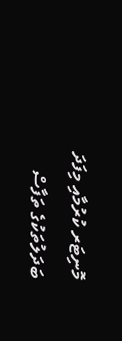މޮނިޓަރ ކުރުމާއި މިފަދަ ބަދަލުތަކުގެ ތަފާސް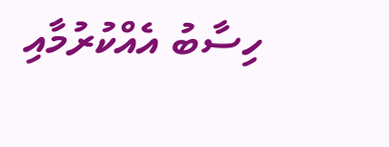ހިސާބު އެއްކުރުމާއި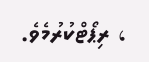، ރިޕޯޓްކުރުމެވެ.